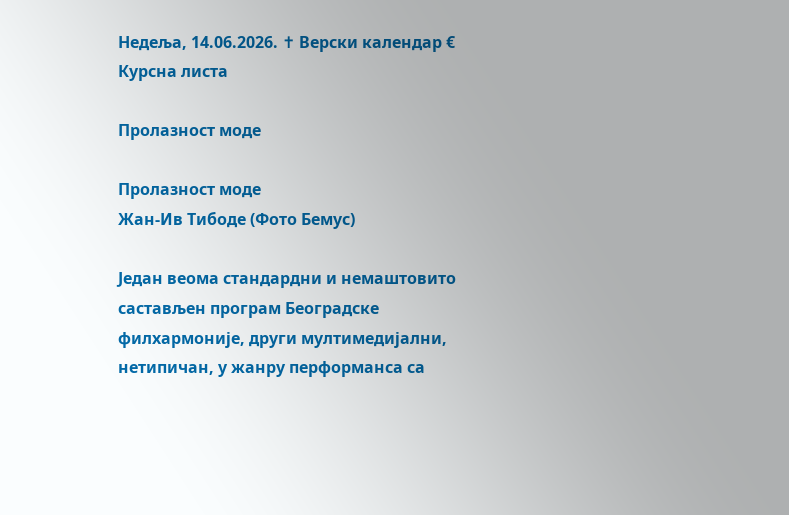Недеља, 14.06.2026. ✝ Верски календар € Курсна листа

Пролазност моде

Пролазност моде
Жан-Ив Тибоде (Фото Бемус)

Један веома стандардни и немаштовито састављен програм Београдске филхармоније, други мултимедијални, нетипичан, у жанру перформанса са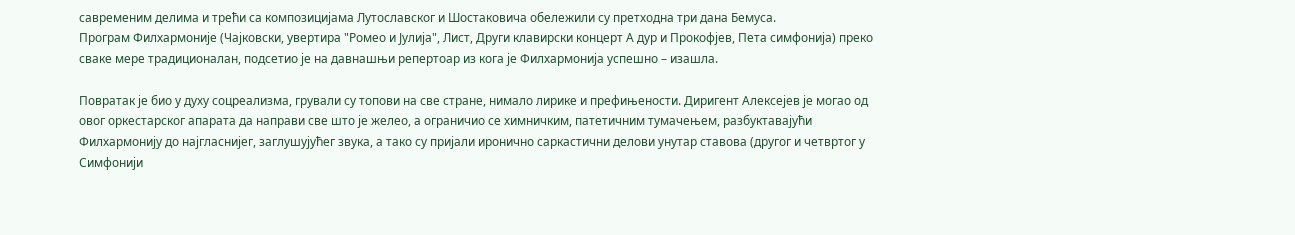савременим делима и трећи са композицијама Лутославског и Шостаковича обележили су претходна три дана Бемуса.
Програм Филхармоније (Чајковски, увертира "Ромео и Јулија", Лист, Други клавирски концерт А дур и Прокофјев, Пета симфонија) преко сваке мере традиционалан, подсетио је на давнашњи репертоар из кога је Филхармонија успешно – изашла.

Повратак је био у духу соцреализма, грували су топови на све стране, нимало лирике и префињености. Диригент Алексејев је могао од овог оркестарског апарата да направи све што је желео, а ограничио се химничким, патетичним тумачењем, разбуктавајући Филхармонију до најгласнијег, заглушујућег звука, а тако су пријали иронично саркастични делови унутар ставова (другог и четвртог у Симфонији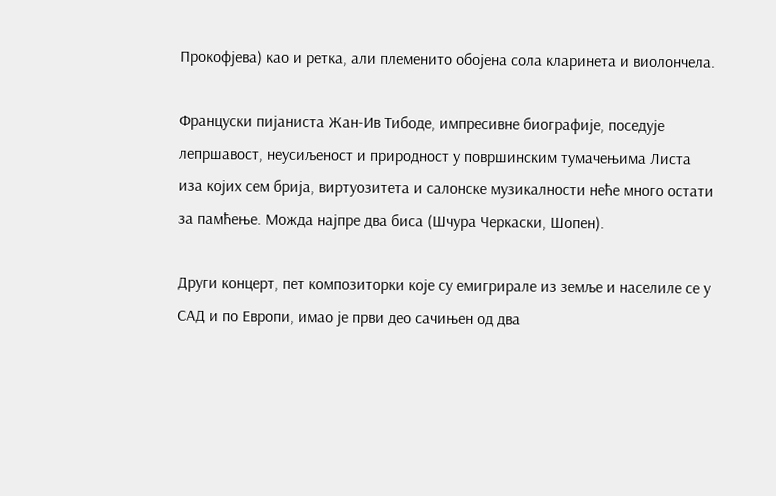Прокофјева) као и ретка, али племенито обојена сола кларинета и виолончела.

Француски пијаниста Жан-Ив Тибоде, импресивне биографије, поседује лепршавост, неусиљеност и природност у површинским тумачењима Листа иза којих сем брија, виртуозитета и салонске музикалности неће много остати за памћење. Можда најпре два биса (Шчура Черкаски, Шопен).

Други концерт, пет композиторки које су емигрирале из земље и населиле се у САД и по Европи, имао је први део сачињен од два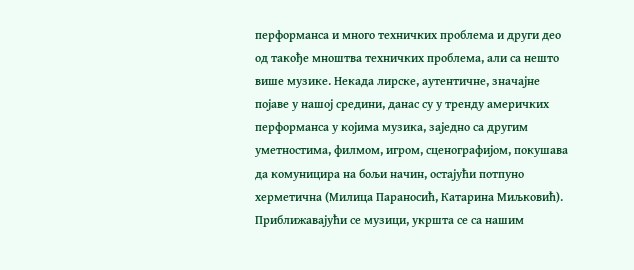перформанса и много техничких проблема и други део од такође мноштва техничких проблема, али са нешто више музике. Некада лирске, аутентичне, значајне појаве у нашој средини, данас су у тренду америчких перформанса у којима музика, заједно са другим уметностима, филмом, игром, сценографијом, покушава да комуницира на бољи начин, остајући потпуно херметична (Милица Параносић, Катарина Миљковић). Приближавајући се музици, укршта се са нашим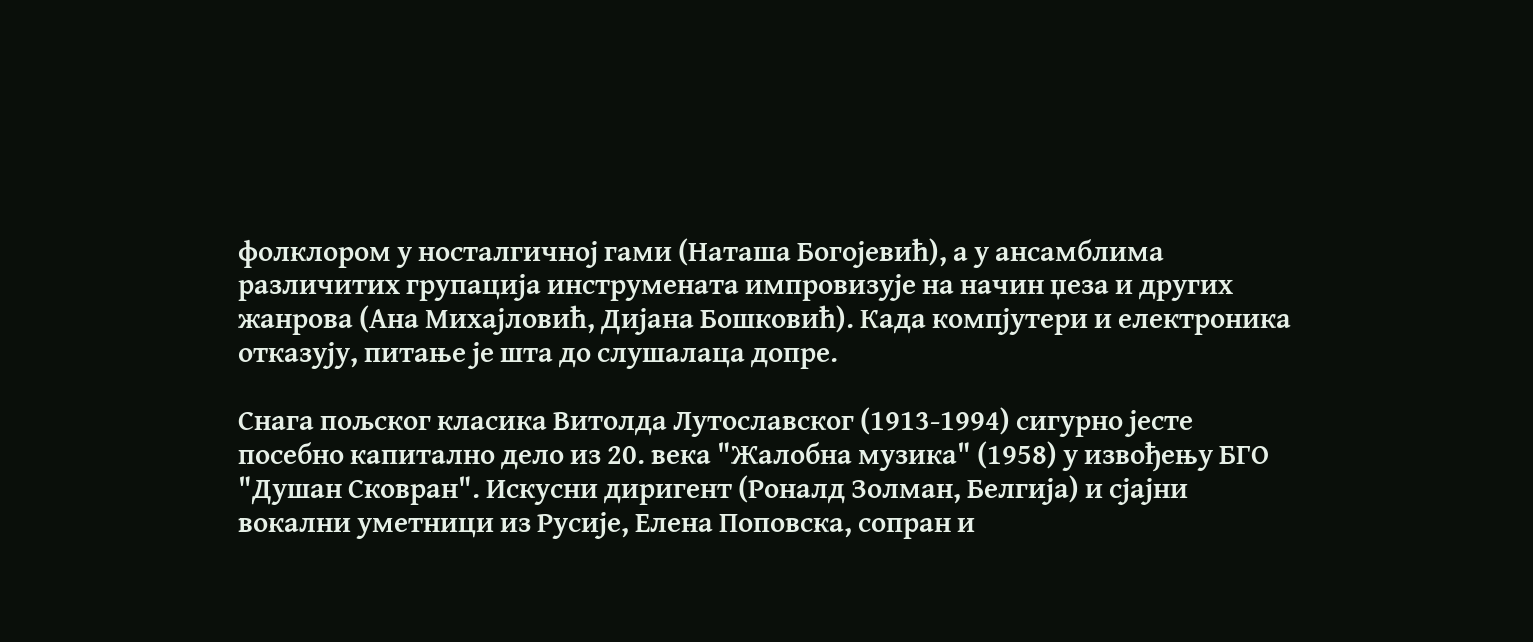фолклором у носталгичној гами (Наташа Богојевић), а у ансамблима различитих групација инструмената импровизује на начин џеза и других жанрова (Ана Михајловић, Дијана Бошковић). Када компјутери и електроника отказују, питање је шта до слушалаца допре.

Снага пољског класика Витолда Лутославског (1913-1994) сигурно јесте посебно капитално дело из 20. века "Жалобна музика" (1958) у извођењу БГО "Душан Сковран". Искусни диригент (Роналд Золман, Белгија) и сјајни вокални уметници из Русије, Елена Поповска, сопран и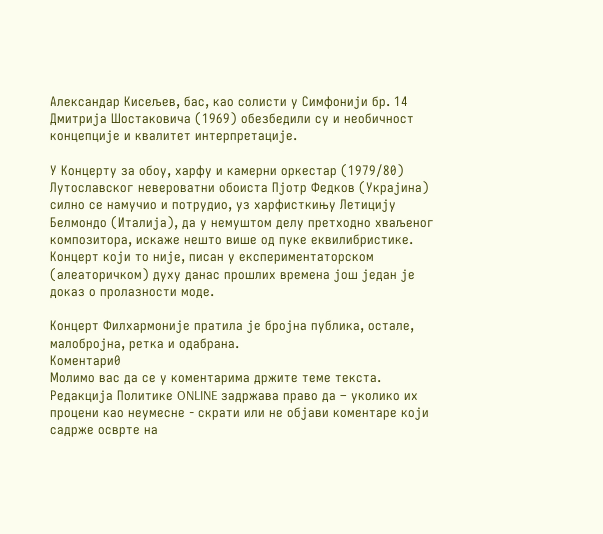Александар Кисељев, бас, као солисти у Симфонији бр. 14 Дмитрија Шостаковича (1969) обезбедили су и необичност концепције и квалитет интерпретације.

У Концерту за обоу, харфу и камерни оркестар (1979/80) Лутославског невероватни обоиста Пјотр Федков (Украјина) силно се намучио и потрудио, уз харфисткињу Летицију Белмондо (Италија), да у немуштом делу претходно хваљеног композитора, искаже нешто више од пуке еквилибристике. Концерт који то није, писан у експериментаторском (алеаторичком) духу данас прошлих времена још један је доказ о пролазности моде.

Концерт Филхармоније пратила је бројна публика, остале, малобројна, ретка и одабрана.
Коментари0
Молимо вас да се у коментарима држите теме текста. Редакција Политике ONLINE задржава право да – уколико их процени као неумесне - скрати или не објави коментаре који садрже осврте на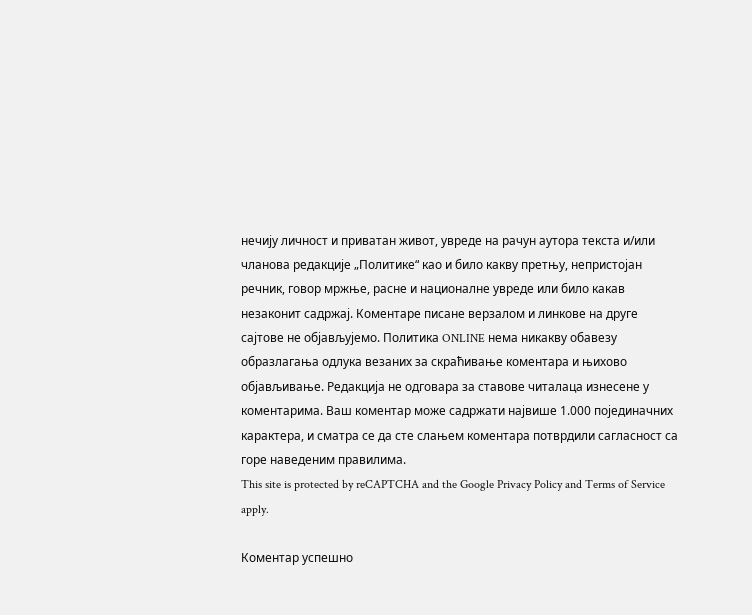нечију личност и приватан живот, увреде на рачун аутора текста и/или чланова редакције „Политике“ као и било какву претњу, непристојан речник, говор мржње, расне и националне увреде или било какав незаконит садржај. Коментаре писане верзалом и линкове на друге сајтове не објављујемо. Политика ONLINE нема никакву обавезу образлагања одлука везаних за скраћивање коментара и њихово објављивање. Редакција не одговара за ставове читалаца изнесене у коментарима. Ваш коментар може садржати највише 1.000 појединачних карактера, и сматра се да сте слањем коментара потврдили сагласност са горе наведеним правилима.
This site is protected by reCAPTCHA and the Google Privacy Policy and Terms of Service apply.

Комeнтар успeшно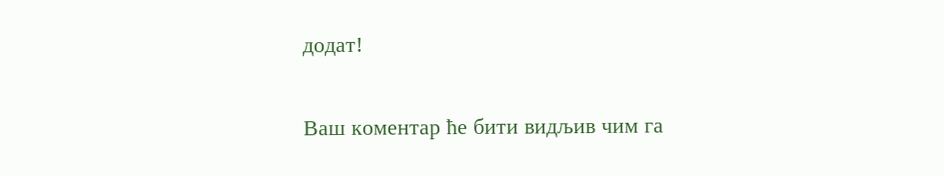додат!

Ваш комeнтар ћe бити видљив чим га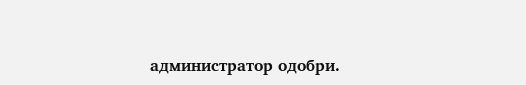администратор одобри.